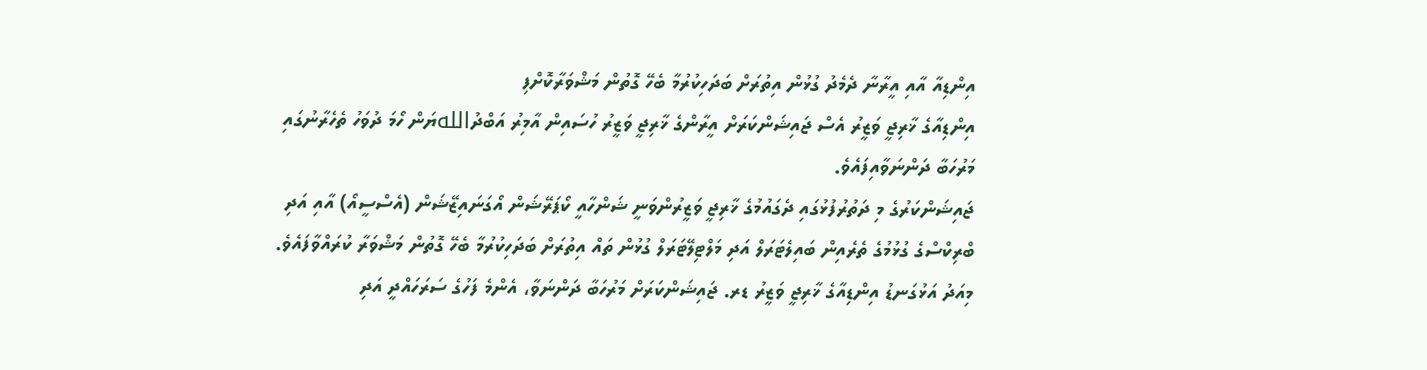އިންޑިއާ އާއި އީރާނާ ދެމެދު ގުޅުން އިތުރަށް ބަދަހިކުރުމާ ބެހޭ ގޮތުން މަޝްވަރާކޮށްފި
އިންޑިއާގެ ޚާރިޖީ ވަޒީރު އެސް ޖައިޝަންކަރަށް އީރާންގެ ޚާރިޖީ ވަޒީރު ހުސައިން އާމިރު އަބްދުاللهޔަން ހޯމަ ދުވަހު ތެހެރާނުގައި މަރުހަބާ ދަންނަވާއިފައެވެ.
ޖައިޝަންކަރުގެ މި ދަތުރުފުޅުގައި ދެގައުމުގެ ޚާރިޖީ ވަޒީރުންވަނީ ޝަންހާއީ ކޯޕަރޭޝަން އޯގަނައިޒޭޝަން (އެސްސީއޯ) އާއި އަދި ބްރިކްސްގެ ގުޅުމުގެ ތެރެއިން ބައިލެޓަރަލް އަދި މަލްޓިލޭޓަރަލް ގުޅުން ތައް އިތުރަށް ބަދަހިކުރުމާ ބެހޭ ގޮތުން މަޝްވަރާ ކުރައްވާފައެވެ.
މިއަދު އަޅުގަނޑު އިންޑިއާގެ ޚާރިޖީ ވަޒީރު ޑރ. ޖައިޝަންކަރަށް މަރުހަބާ ދަންނަވާ، އެންމެ ފަހުގެ ސަރަހައްދީ އަދި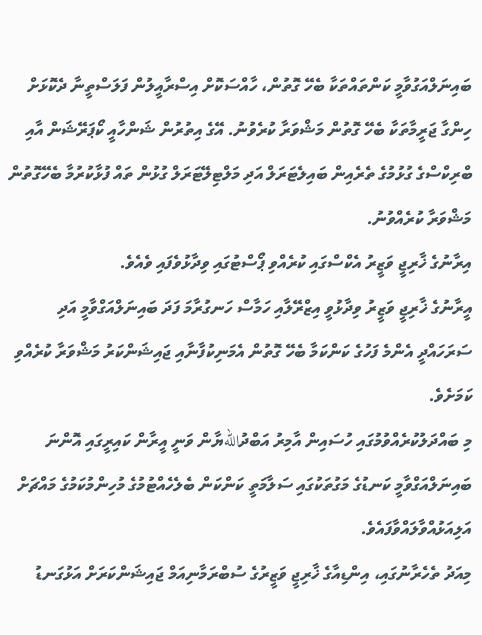ބައިނަލްއަގުވާމީ ކަންތައްތަކާ ބެހޭ ގޮތުން، ހާއްސަކޮށް އިސްރާއީލުން ފަލަސްތީނާ ދެކޮޅަށް ހިންގާ ޖަރީމާތަކާ ބެހޭ ގޮތުން މަޝްވަރާ ކުރެވުނު. އޭގެ އިތުރުން ޝަންހާއީ ކޯޕަރޭޝަން އާއި ބްރިކްސްގެ ގުޅުމުގެ ތެރެއިން ބައިލެޓަރަލް އަދި މަލްޓިލޭޓަރަލް ގުޅުން ތައް ފުޅާކުރުމާ ބެހޭގޮތުން މަޝްވަރާ ކުރެއްވުނު.
އިރާނުގެ ޚާރިޖީ ވަޒީރު އެކްސްގައި ކުރެއްވި ޕޯސްޓުގައި ވިދާޅުވެފައި ވެއެވެ.
އީރާނުގެ ޚާރިޖީ ވަޒީރު ވިދާޅުވީ އިޒްރޭލާއި ހަމާސް ހަނގުރާމަ ފަދަ ބައިނަލްއަގްވާމީ އަދި ސަރަހައްދީ އެންމެ ފަހުގެ ކަންކަމާ ބެހޭ ގޮތުން އެމަނިކުފާނާއި ޖައިޝަންކަރު މަޝްވަރާ ކުރެއްވި ކަމަށެވެ.
މި ބައްދަލުކުރެއްވުމުގައި ހުސައިން އާމިރު އަބްދުاللهޔާން ވަނީ އީރާން ކައިރީގައި އޮންނަ ބައިނަލްއަގްވާމީ ކަނޑުގެ މަގުތަކުގައި ސަލާމަތީ ކަންކަން ބެލެހެއްޓުމުގެ މުހިންމުކަމުގެ މައްޗަށް އަލިއަޅުއްވާލައްވާފައެވެ.
މިއަދު ތެހެރާނުގައި، އިންޑިއާގެ ޚާރިޖީ ވަޒީރުގެ ސުބްރަމާނިއަމް ޖައިޝަންކަރަށް އަޅުގަނޑު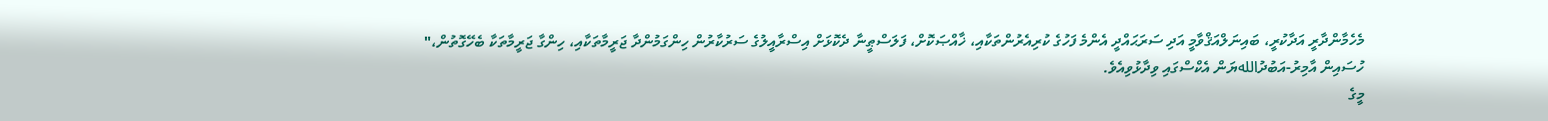މެހެމާންދާރީ އަދާކުރީ، ބައިނަލްއަޤްވާމީ އަދި ސަރަޙައްދީ އެންމެ ފަހުގެ ކުރިއެރުންތަކާއި، ޚާއްޞަކޮށް، ފަލަސްޠީނާ ދެކޮޅަށް އިސްރާއީލުގެ ސަރުކާރުން ހިންގަމުންދާ ޖަރީމާތަކާއި، ހިންގާ ޖަރީމާތަކާ ބެހޭގޮތުން،"
ހުސައިން އާމިރު-އަބުދުاللهޔަން އެކްސްގައި ވިދާޅުވިއެވެ.
މީގެ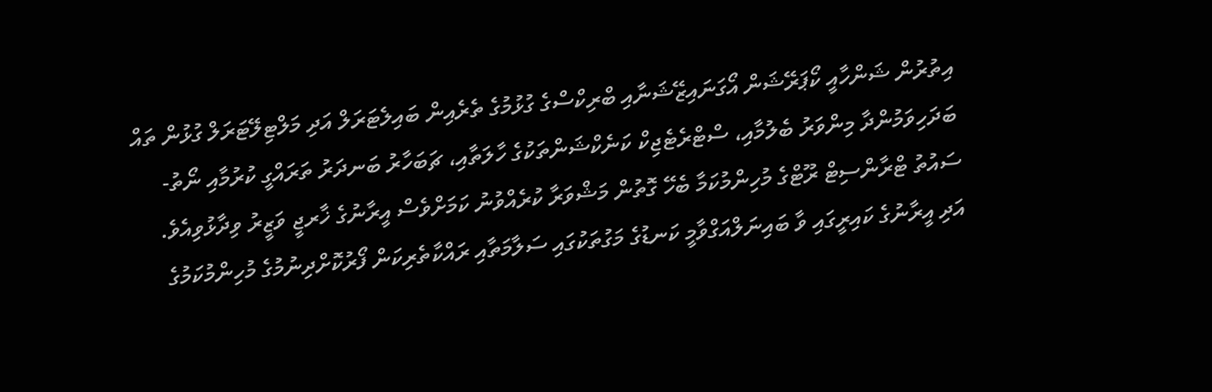އިތުރުން ޝަންހާއީ ކޯޕަރޭޝަން އޯގަނައިޒޭޝަނާއި ބްރިކްސްގެ ގުޅުމުގެ ތެރެއިން ބައިލެޓަރަލް އަދި މަލްޓިލޭޓަރަލް ގުޅުން ތައް ބަދަހިވަމުންދާ މިންވަރު ބެލުމާއި، ސްޓްރެޓެޖިކް ކަނެކްޝަންތަކުގެ ހާލަތާއި، ޗަބަހާރު ބަނދަރު ތަރައްގީ ކުރުމާއި ނޯތު-ސައުތު ޓްރާންސިޓް ރޫޓްގެ މުހިންމުކަމާ ބެހޭ ގޮތުން މަޝްވަރާ ކުރެއްވުނު ކަމަށްވެސް އީރާނުގެ ޚާރޖީ ވަޒީރު ވިދާޅުވިއެވެ.
އަދި އީރާނުގެ ކައިރީގައި ވާ ބައިނަލްއަގްވާމީ ކަނޑުގެ މަގުތަކުގައި ސަލާމަތާއި ރައްކާތެރިކަން ފޯރުކޮށްދިނުމުގެ މުހިންމުކަމުގެ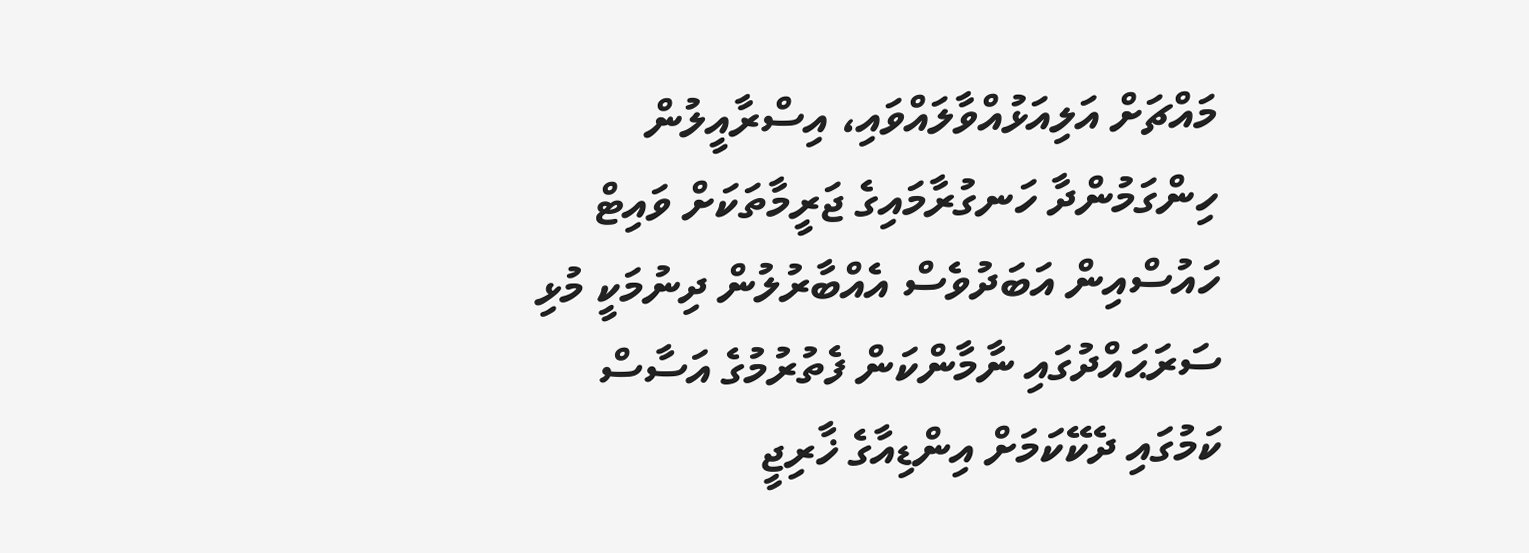މައްޗަށް އަލިއަޅުއްވާލައްވައި، އިސްރާއީލުން ހިންގަމުންދާ ހަނގުރާމައިގެ ޖަރީމާތަކަށް ވައިޓް ހައުސްއިން އަބަދުވެސް އެއްބާރުލުން ދިނުމަކީ މުޅި ސަރަޙައްދުގައި ނާމާންކަން ފެތުރުމުގެ އަސާސް ކަމުގައި ދެކޭކަމަށް އިންޑިއާގެ ޚާރިޖީ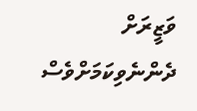ވަޒީރަށް ދެންނެވިކަމަށްވެސް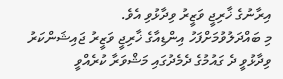އިރާނުގެ ޚާރިޖީ ވަޒީރު ވިދާޅުވި އެވެ.
މި ބައްދަލުވުމަށްފަހު އިންޑިއާގެ ޚާރިޖީ ވަޒީރު ޖައިޝަންކަރު ވިދާޅުވީ ދެ ގައުމުގެ ދެމެދުގައި މަޝްވަރާ ކުރެއްވީ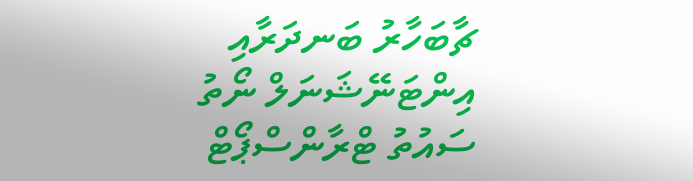ޗާބަހާރު ބަނދަރާއި އިންޓަނޭޝަނަލް ނޯތު ސައުތު ޓްރާންސްޕޯޓް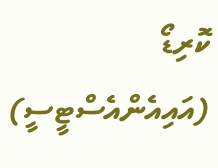ކޮރިޑޯ (އައިއެންއެސްޓީސީ)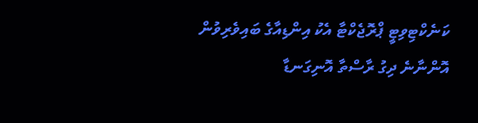ކަނެކްޓިވިޓީ ޕްރޮޖެކްޓާ އެކު އިންޑިއާގެ ބައިވެރިވުން އޮންނާނެ ދިގު ރާސްތާ އޮނިގަނޑާ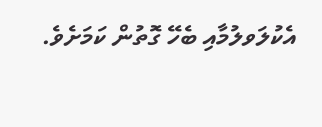އެކުލަވލުމާއި ބެހޭ ގޮތުން ކަމަށެވެ.